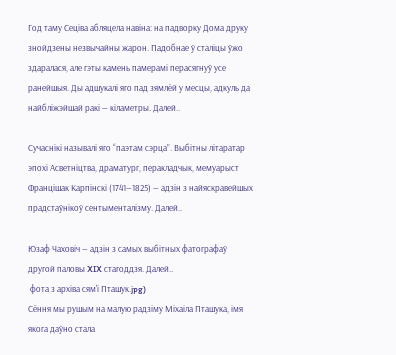Год таму Сеціва абляцела навіна: на падворку Дома друку знойдзены незвычайны жарон. Падобнае ў сталіцы ўжо здаралася, але гэты камень памерамі перасягнуў усе ранейшыя. Ды адшукалі яго пад зямлёй у месцы, адкуль да найбліжэйшай ракі — кіламетры. Далей..

Сучаснікі называлі яго “паэтам сэрца”. Выбітны літаратар эпохі Асветніцтва, драматург, перакладчык, мемуарыст Францішак Карпінскі (1741—1825) — адзін з найяскравейшых прадстаўнікоў сентыменталізму. Далей..

Юзаф Чаховіч — адзін з самых выбітных фатографаў другой паловы XIX стагоддзя. Далей..
 фота з архіва сям'і Пташук.jpg)
Сёння мы рушым на малую радзіму Міхаіла Пташука, імя якога даўно стала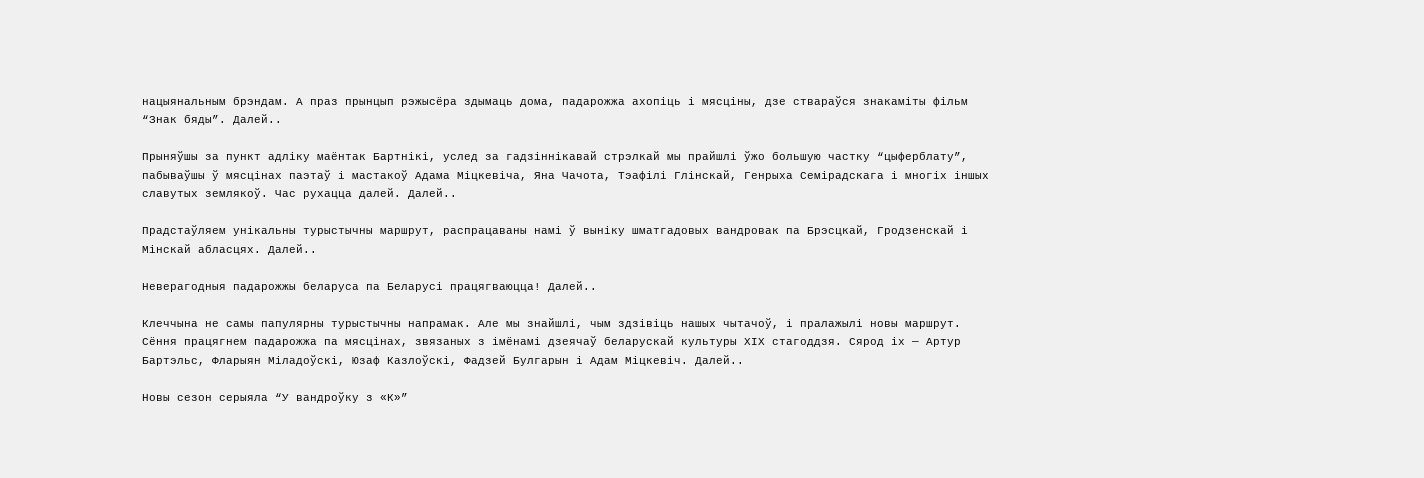нацыянальным брэндам. А праз прынцып рэжысёра здымаць дома, падарожжа ахопіць і мясціны, дзе ствараўся знакаміты фільм “Знак бяды”. Далей..

Прыняўшы за пункт адліку маёнтак Бартнікі, услед за гадзіннікавай стрэлкай мы прайшлі ўжо большую частку “цыферблату”, пабываўшы ў мясцінах паэтаў і мастакоў Адама Міцкевіча, Яна Чачота, Тэафілі Глінскай, Генрыха Семірадскага і многіх іншых славутых землякоў. Час рухацца далей. Далей..

Прадстаўляем унікальны турыстычны маршрут, распрацаваны намі ў выніку шматгадовых вандровак па Брэсцкай, Гродзенскай і Мінскай абласцях. Далей..

Неверагодныя падарожжы беларуса па Беларусі працягваюцца! Далей..

Клеччына не самы папулярны турыстычны напрамак. Але мы знайшлі, чым здзівіць нашых чытачоў, і пралажылі новы маршрут. Сёння працягнем падарожжа па мясцінах, звязаных з імёнамі дзеячаў беларускай культуры ХІХ стагоддзя. Сярод іх — Артур Бартэльс, Фларыян Міладоўскі, Юзаф Казлоўскі, Фадзей Булгарын і Адам Міцкевіч. Далей..

Новы сезон серыяла “У вандроўку з «К»”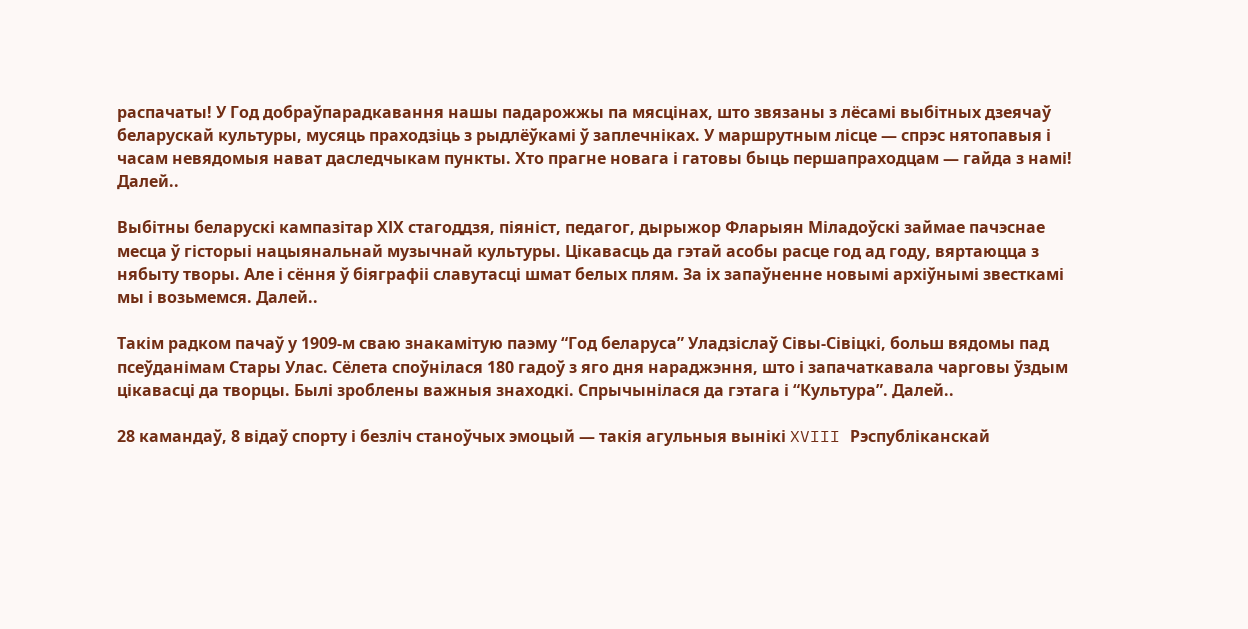распачаты! У Год добраўпарадкавання нашы падарожжы па мясцінах, што звязаны з лёсамі выбітных дзеячаў беларускай культуры, мусяць праходзіць з рыдлёўкамі ў заплечніках. У маршрутным лісце — спрэс нятопавыя і часам невядомыя нават даследчыкам пункты. Хто прагне новага і гатовы быць першапраходцам — гайда з намі! Далей..

Выбітны беларускі кампазітар ХІХ стагоддзя, піяніст, педагог, дырыжор Фларыян Міладоўскі займае пачэснае месца ў гісторыі нацыянальнай музычнай культуры. Цікавасць да гэтай асобы расце год ад году, вяртаюцца з нябыту творы. Але і сёння ў біяграфіі славутасці шмат белых плям. За іх запаўненне новымі архіўнымі звесткамі мы і возьмемся. Далей..

Такім радком пачаў у 1909-м сваю знакамітую паэму “Год беларуса” Уладзіслаў Сівы-Сівіцкі, больш вядомы пад псеўданімам Стары Улас. Сёлета споўнілася 180 гадоў з яго дня нараджэння, што і запачаткавала чарговы ўздым цікавасці да творцы. Былі зроблены важныя знаходкі. Спрычынілася да гэтага і “Культура”. Далей..

28 камандаў, 8 відаў спорту і безліч станоўчых эмоцый — такія агульныя вынікі XVIII Рэспубліканскай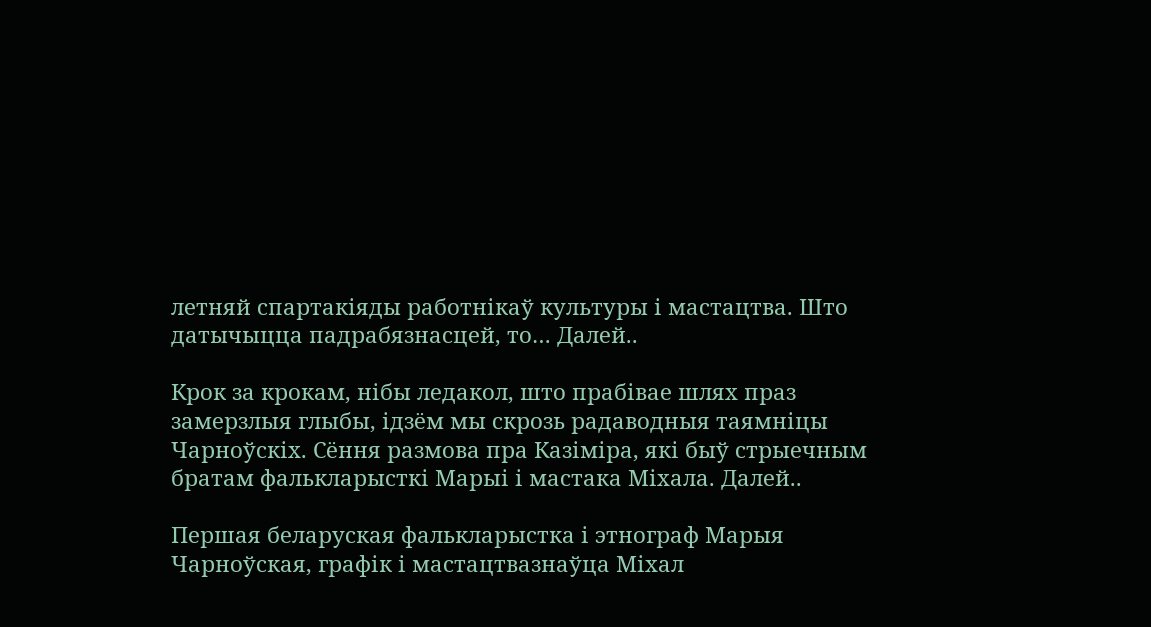летняй спартакіяды работнікаў культуры і мастацтва. Што датычыцца падрабязнасцей, то… Далей..

Крок за крокам, нібы ледакол, што прабівае шлях праз замерзлыя глыбы, ідзём мы скрозь радаводныя таямніцы Чарноўскіх. Сёння размова пра Казіміра, які быў стрыечным братам фалькларысткі Марыі і мастака Міхала. Далей..

Першая беларуская фалькларыстка і этнограф Марыя Чарноўская, графік і мастацтвазнаўца Міхал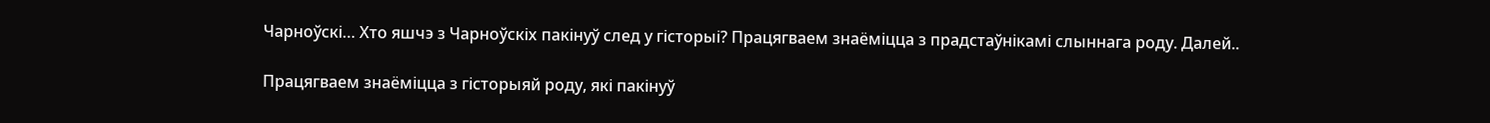Чарноўскі… Хто яшчэ з Чарноўскіх пакінуў след у гісторыі? Працягваем знаёміцца з прадстаўнікамі слыннага роду. Далей..

Працягваем знаёміцца з гісторыяй роду, які пакінуў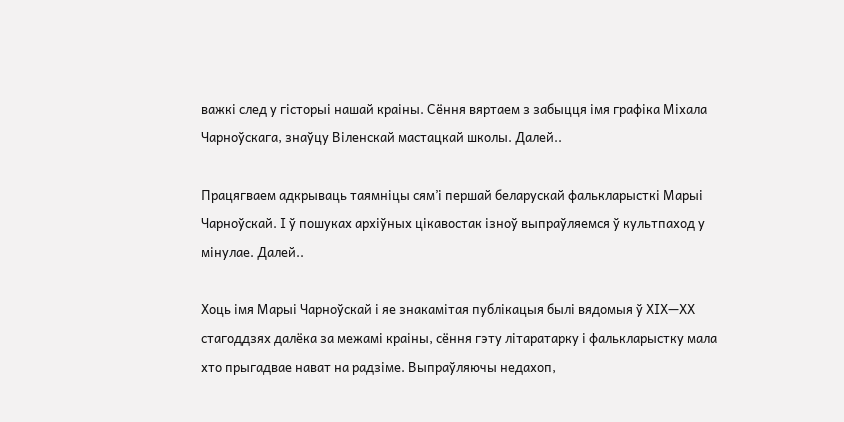важкі след у гісторыі нашай краіны. Сёння вяртаем з забыцця імя графіка Міхала Чарноўскага, знаўцу Віленскай мастацкай школы. Далей..

Працягваем адкрываць таямніцы сям’і першай беларускай фалькларысткі Марыі Чарноўскай. І ў пошуках архіўных цікавостак ізноў выпраўляемся ў культпаход у мінулае. Далей..

Хоць імя Марыі Чарноўскай і яе знакамітая публікацыя былі вядомыя ў ХІХ—ХХ стагоддзях далёка за межамі краіны, сёння гэту літаратарку і фалькларыстку мала хто прыгадвае нават на радзіме. Выпраўляючы недахоп,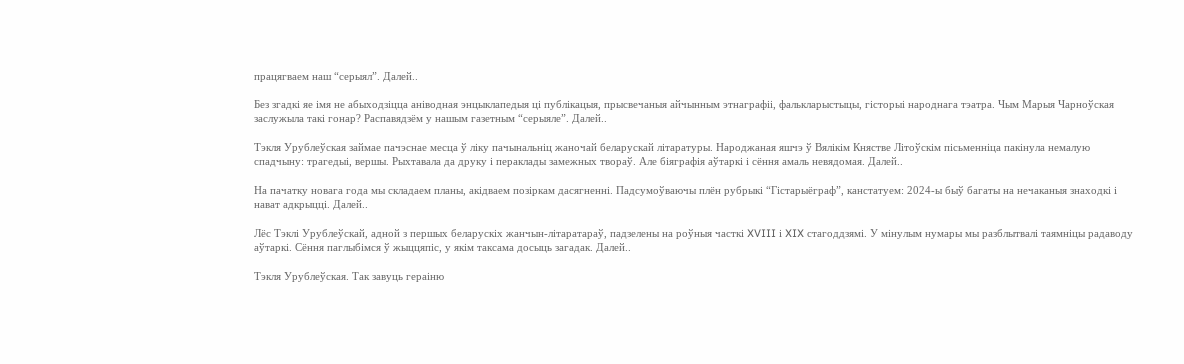працягваем наш “серыял”. Далей..

Без згадкі яе імя не абыходзіцца аніводная энцыклапедыя ці публікацыя, прысвечаныя айчынным этнаграфіі, фалькларыстыцы, гісторыі народнага тэатра. Чым Марыя Чарноўская заслужыла такі гонар? Распавядзём у нашым газетным “серыяле”. Далей..

Тэкля Урублеўская займае пачэснае месца ў ліку пачынальніц жаночай беларускай літаратуры. Народжаная яшчэ ў Вялікім Княстве Літоўскім пісьменніца пакінула немалую спадчыну: трагедыі, вершы. Рыхтавала да друку і пераклады замежных твораў. Але біяграфія аўтаркі і сёння амаль невядомая. Далей..

На пачатку новага года мы складаем планы, акідваем позіркам дасягненні. Падсумоўваючы плён рубрыкі “Гістарыёграф”, канстатуем: 2024-ы быў багаты на нечаканыя знаходкі і нават адкрыцці. Далей..

Лёс Тэклі Урублеўскай, адной з першых беларускіх жанчын-літаратараў, падзелены на роўныя часткі XVIII і XIX стагоддзямі. У мінулым нумары мы разблытвалі таямніцы радаводу аўтаркі. Сёння паглыбімся ў жыццяпіс, у якім таксама досыць загадак. Далей..

Тэкля Урублеўская. Так завуць гераіню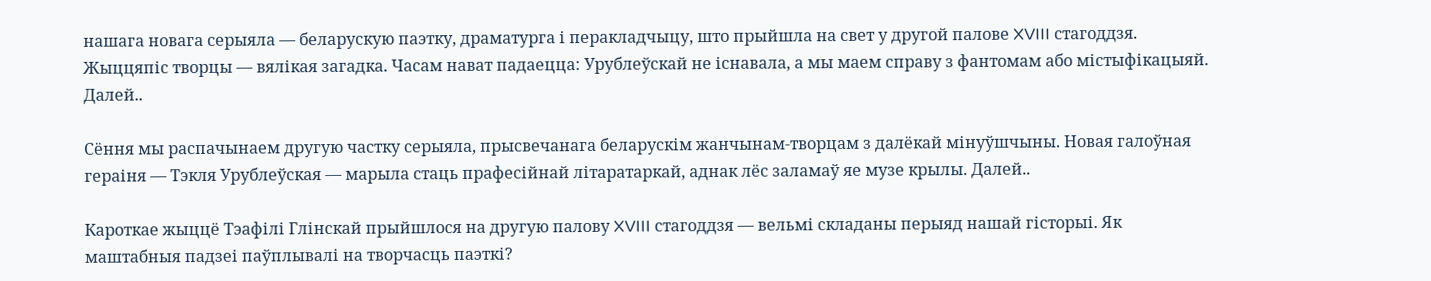нашага новага серыяла — беларускую паэтку, драматурга і перакладчыцу, што прыйшла на свет у другой палове XVIII стагоддзя. Жыццяпіс творцы — вялікая загадка. Часам нават падаецца: Урублеўскай не існавала, а мы маем справу з фантомам або містыфікацыяй. Далей..

Сёння мы распачынаем другую частку серыяла, прысвечанага беларускім жанчынам-творцам з далёкай мінуўшчыны. Новая галоўная гераіня — Тэкля Урублеўская — марыла стаць прафесійнай літаратаркай, аднак лёс заламаў яе музе крылы. Далей..

Кароткае жыццё Тэафілі Глінскай прыйшлося на другую палову XVIII стагоддзя — вельмі складаны перыяд нашай гісторыі. Як маштабныя падзеі паўплывалі на творчасць паэткі?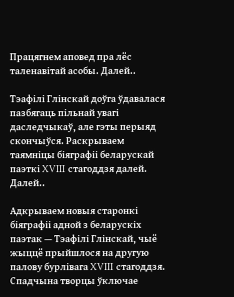Працягнем аповед пра лёс таленавітай асобы. Далей..

Тэафілі Глінскай доўга ўдавалася пазбягаць пільнай увагі даследчыкаў, але гэты перыяд скончыўся. Раскрываем таямніцы біяграфіі беларускай паэткі XVIII стагоддзя далей. Далей..

Адкрываем новыя старонкі біяграфіі адной з беларускіх паэтак — Тэафілі Глінскай, чыё жыццё прыйшлося на другую палову бурлівага XVIII стагоддзя. Спадчына творцы ўключае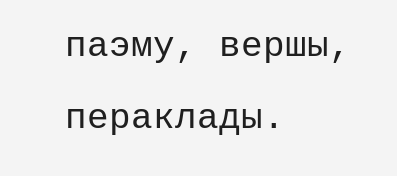паэму, вершы, пераклады.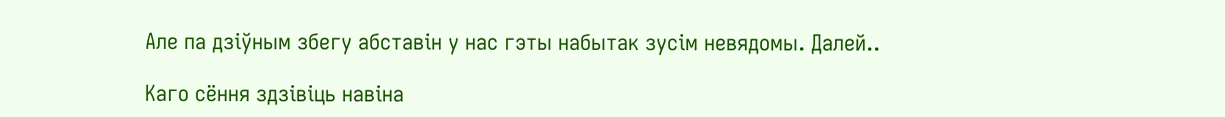Але па дзіўным збегу абставін у нас гэты набытак зусім невядомы. Далей..

Каго сёння здзівіць навіна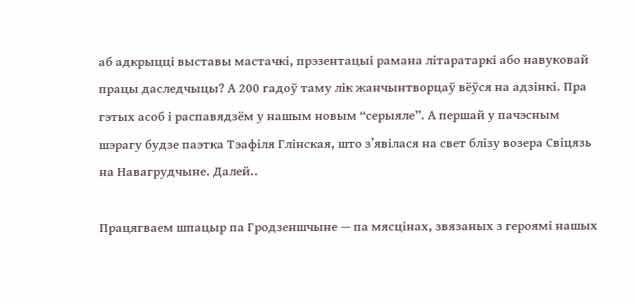аб адкрыцці выставы мастачкі, прэзентацыі рамана літаратаркі або навуковай працы даследчыцы? А 200 гадоў таму лік жанчынтворцаў вёўся на адзінкі. Пра гэтых асоб і распавядзём у нашым новым “серыяле”. А першай у пачэсным шэрагу будзе паэтка Тэафіля Глінская, што з’явілася на свет блізу возера Свіцязь на Навагрудчыне. Далей..

Працягваем шпацыр па Гродзеншчыне — па мясцінах, звязаных з героямі нашых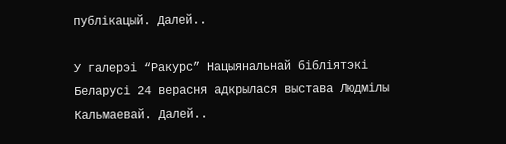публікацый. Далей..

У галерэі “Ракурс” Нацыянальнай бібліятэкі Беларусі 24 верасня адкрылася выстава Людмілы Кальмаевай. Далей..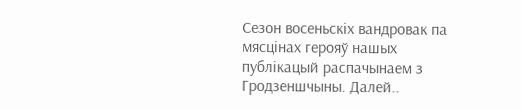Сезон восеньскіх вандровак па мясцінах герояў нашых публікацый распачынаем з Гродзеншчыны. Далей..